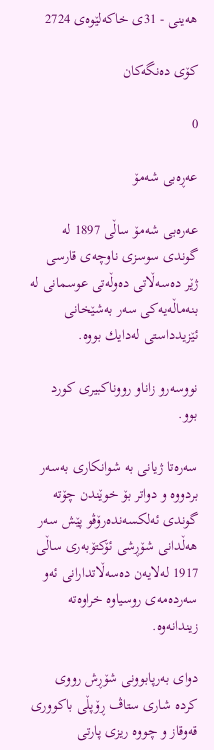هەینی - 31ی خاکەلێوەی 2724

کۆی دەنگەکان

0

عه‌ڕه‌بی شه‌مۆ

عه‌ره‌بی‌ شه‌مۆ ساڵی‌ 1897 له‌ گوندی‌ سوسزی‌ ناوچه‌ی‌ قارسی‌ ژێر ده‌سه‌ڵاتی‌ ده‌وڵه‌تی‌ عوسمانی‌ له‌ بنه‌ماڵه‌یه‌كی‌ سه‌ر به‌شێخانی‌ ئێزیدداستی‌ له‌دایك بووه‌.

نووسه‌رو زاناو رووناكبیری‌ كورد بوو.

سه‌ره‌تا ژیانی‌ به‌ شوانكاری‌ به‌سه‌ر بردووه‌ و دواتر بۆ خوێندن چۆته‌ گوندی‌ ئه‌لكسه‌نده‌رۆڤو پێش سه‌ر هه‌ڵدانی‌ شۆڕشی‌ ئۆكتۆبه‌ری‌ ساڵی‌ 1917 له‌لایه‌ن ده‌سه‌ڵاتدارانی‌ ئه‌و سه‌رده‌مه‌ی‌ روسیاوه‌ خراوه‌ته‌ زیندانه‌وه‌.

دوای‌ به‌رپابوونی‌ شۆڕش رووی‌ كرده‌ شاری‌ ستاڤ ڕۆپڵی‌ باكووری‌ قه‌وقاز و چووه‌ ریزی‌ پارتی‌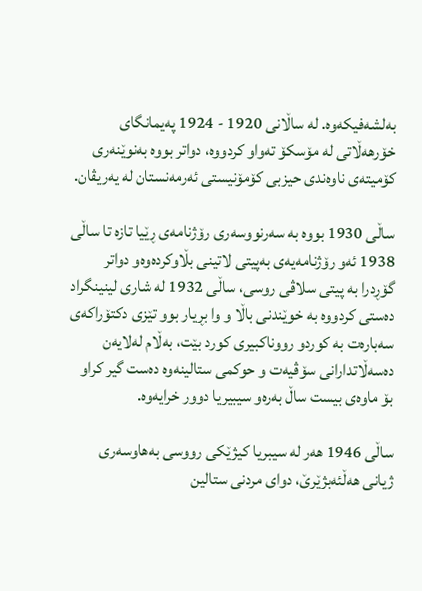به‌لشه‌فیكه‌وه‌. له‌ ساڵانی 1920 - 1924 په‌یمانگای‌ خۆرهه‌ڵاتی‌ له‌ مۆسكۆ ته‌واو كردووه‌، دواتر بووه‌ به‌نوێنه‌ری‌ كۆمیته‌ی‌ ناوه‌ندی‌ حیزبی‌ كۆمۆنیستی‌ ئه‌رمه‌نستان له‌ یه‌ریڤان.

ساڵی‌ 1930 بووه‌ به‌ سه‌رنووسه‌ری‌ رۆژنامه‌ی‌ ڕێیا تازه‌ تا ساڵی‌ 1938 ئه‌و رۆژنامه‌یه‌ی‌ به‌پیتی‌ لاتینی‌ بڵاوكرده‌وه‌و دواتر گۆڕدرا به‌ پیتی‌ سلاڤی‌ روسی‌، ساڵی‌ 1932 له‌ شاری‌ لینینگراد ده‌ستی‌ كردووه‌ به‌ خوێندنی‌ باڵا و وا بڕیار بوو تێزی‌ دكتۆراكه‌ی‌ سه‌باره‌ت به‌ كوردو رووناكبیری‌ كورد بێت، به‌ڵام له‌لایه‌ن ده‌سه‌ڵاتدارانی‌ سۆڤیه‌ت و حوكمی‌ ستالینه‌وه‌ ده‌ست گیر كراو بۆ ماوه‌ی‌ بیست ساڵ به‌ره‌و سیبیریا دوور خرایه‌وه‌.

ساڵی 1946 هه‌ر له‌ سیبریا كیژێكی‌ رووسی‌ به‌هاوسه‌ری‌ ژیانی‌ هه‌ڵئه‌بژێرێ‌، دوای‌ مردنی‌ ستالین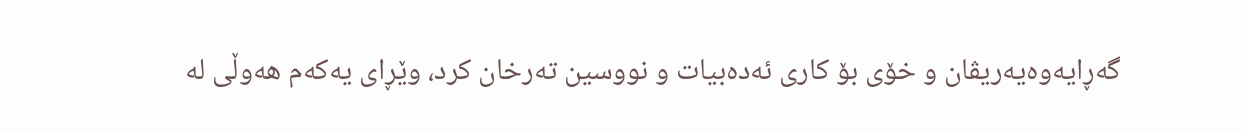گه‌ڕایه‌وه‌یه‌ریڤان و خۆی‌ بۆ كاری‌ ئه‌ده‌بیات و نووسین ته‌رخان كرد، وێڕای‌ یه‌كه‌م هه‌وڵی‌ له‌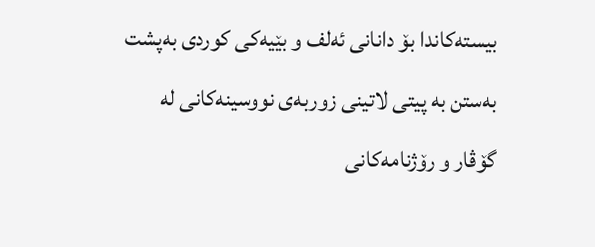بیسته‌كاندا بۆ دانانی‌ ئه‌لف و بێیه‌كی‌ كوردی‌ به‌پشت به‌ستن به‌ پیتی‌ لاتینی‌ زوربه‌ی‌ نووسینه‌كانی‌ له‌ گۆڤار و رۆژنامه‌كانی‌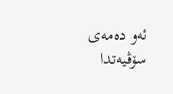ئه‌و ده‌مه‌ی‌ سۆڤیه‌تدا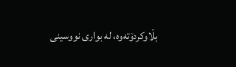بڵاوكردۆته‌وه‌، له‌ بواری‌ نووسینی‌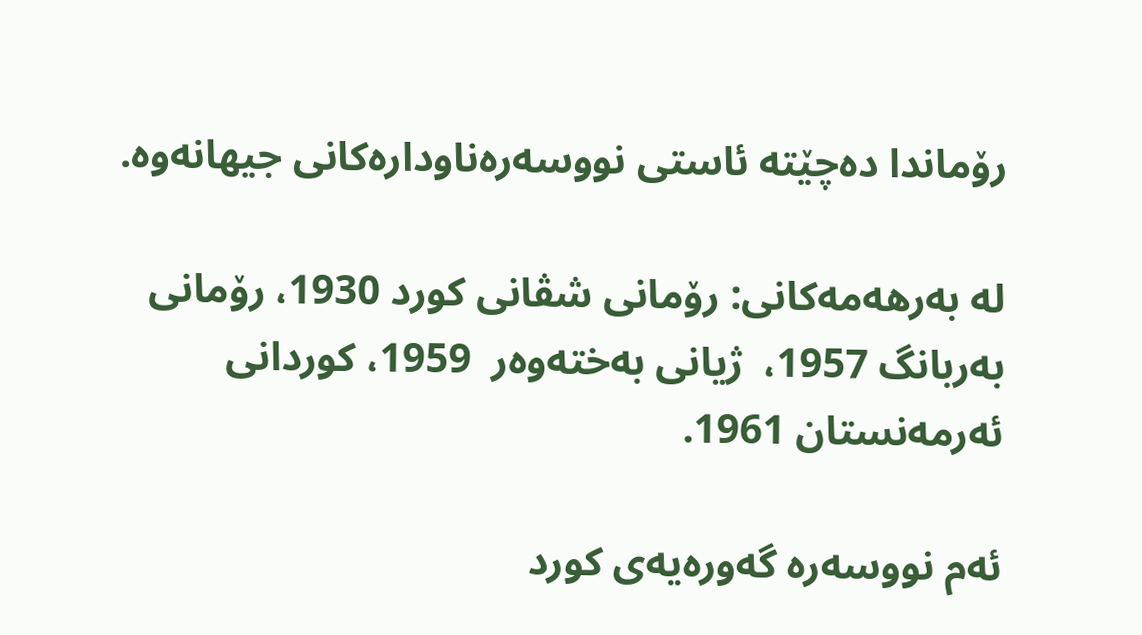رۆماندا ده‌چێته‌ ئاستی‌ نووسه‌ره‌ناوداره‌كانی‌ جیهانه‌وه‌.

له‌ به‌رهه‌مه‌كانی‌: رۆمانی‌ شڤانی‌ كورد 1930، رۆمانی‌  به‌ربانگ 1957،  ژیانی‌ به‌خته‌وه‌ر  1959، كوردانی‌ ئه‌رمه‌نستان 1961.

ئه‌م نووسه‌ره‌ گه‌وره‌یه‌ی‌ كورد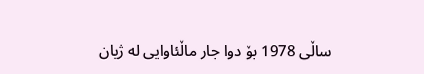ساڵی‌ 1978 بۆ دوا جار ماڵئاوایی‌ له‌ ژیان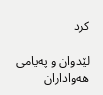كرد

لێدوان و په‌یامی‌ هه‌واداران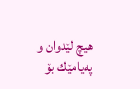هیچ لێدوان و په‌یامێك بۆ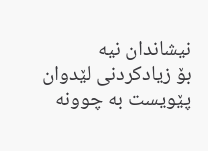نیشاندان نیه‌
بۆ زیادکردنی لێدوان پێویست به‌ چوونە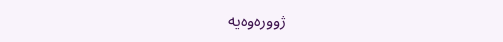ژوورەوەیه‌